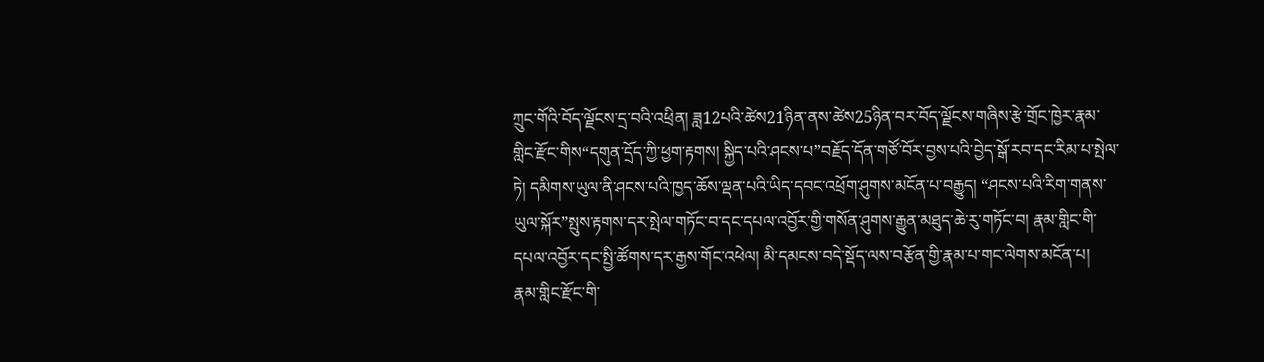ཀྲུང་གོའི་བོད་ལྗོངས་དྲ་བའི་འཕྲིན། ཟླ12པའི་ཚེས21ཉིན་ནས་ཚེས25ཉིན་བར་བོད་ལྗོངས་གཞིས་རྩེ་གྲོང་ཁྱེར་རྣམ་གླིང་རྫོང་གིས“དགུན་དྲོད་ཀྱི་ཕྱག་རྟགས། སྐྱིད་པའི་ཤངས་པ”བརྗོད་དོན་གཙོ་བོར་བྱས་པའི་བྱེད་སྒོ་རབ་དང་རིམ་པ་སྤེལ་ཏེ། དམིགས་ཡུལ་ནི་ཤངས་པའི་ཁྱད་ཆོས་ལྡན་པའི་ཡིད་དབང་འཕྲོག་ཤུགས་མངོན་པ་བརྒྱུད། “ཤངས་པའི་རིག་གནས་ཡུལ་སྐོར”སྤུས་རྟགས་དར་སྤེལ་གཏོང་བ་དང་དཔལ་འབྱོར་གྱི་གསོན་ཤུགས་རྒྱུན་མཐུད་ཆེ་རུ་གཏོང་བ། རྣམ་གླིང་གི་དཔལ་འབྱོར་དང་སྤྱི་ཚོགས་དར་རྒྱས་གོང་འཕེལ། མི་དམངས་བདེ་སྡོད་ལས་བརྩོན་གྱི་རྣམ་པ་གང་ལེགས་མངོན་པ། རྣམ་གླིང་རྫོང་གི་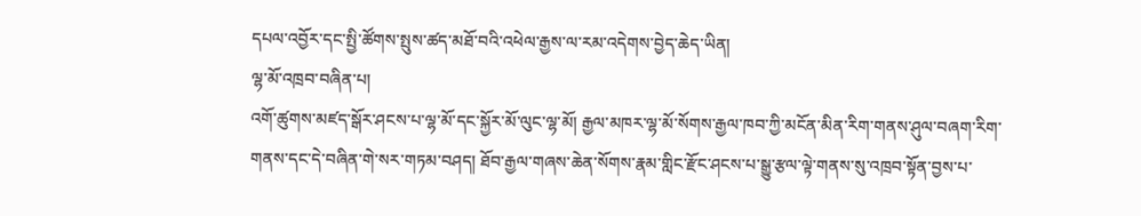དཔལ་འབྱོར་དང་སྤྱི་ཚོགས་སྤུས་ཚད་མཐོ་བའི་འཕེལ་རྒྱས་ལ་རམ་འདེགས་བྱེད་ཆེད་ཡིན།
ལྷ་མོ་འཁྲབ་བཞིན་པ།
འགོ་ཚུགས་མཛད་སྒོར་ཤངས་པ་ལྷ་མོ་དང་སྐྱོར་མོ་ལུང་ལྷ་མོ། རྒྱལ་མཁར་ལྷ་མོ་སོགས་རྒྱལ་ཁབ་ཀྱི་མངོན་མིན་རིག་གནས་ཤུལ་བཞག་རིག་གནས་དང་དེ་བཞིན་གེ་སར་གཏམ་བཤད། ཐོབ་རྒྱལ་གཞས་ཆེན་སོགས་རྣམ་གླིང་རྫོང་ཤངས་པ་སྒྱུ་རྩལ་ལྟེ་གནས་སུ་འཁྲབ་སྟོན་བྱས་པ་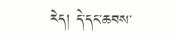རེད། དེ་དང་ཆབས་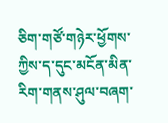ཅིག་གཙོ་གཉེར་ཕྱོགས་ཀྱིས་ད་དུང་མངོན་མིན་རིག་གནས་ཤུལ་བཞག་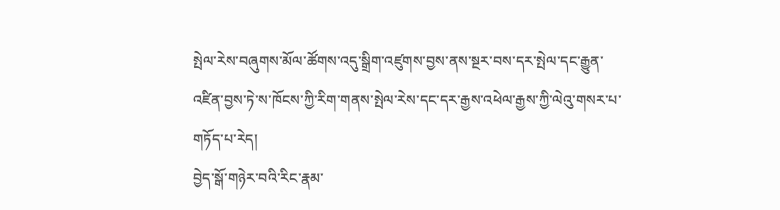སྤེལ་རེས་བཞུགས་མོལ་ཚོགས་འདུ་སྒྲིག་འཛུགས་བྱས་ནས་སྔར་བས་དར་སྤེལ་དང་རྒྱུན་འཛིན་བྱས་ཏེ་ས་ཁོངས་ཀྱི་རིག་གནས་སྤེལ་རེས་དང་དར་རྒྱས་འཕེལ་རྒྱས་ཀྱི་ལེའུ་གསར་པ་གཏོད་པ་རེད།
བྱེད་སྒོ་གཉེར་བའི་རིང་རྣམ་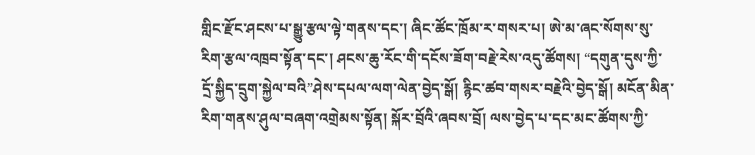གླིང་རྫོང་ཤངས་པ་སྒྱུ་རྩལ་ལྟེ་གནས་དང་། ཞིང་ཚོང་ཁྲོམ་ར་གསར་པ། ཨེ་མ་ཞང་སོགས་སུ་རིག་རྩལ་འཁྲབ་སྟོན་དང་། ཤངས་ཆུ་རོང་གི་དངོས་ཟོག་བརྗེ་རེས་འདུ་ཚོགས། “དགུན་དུས་ཀྱི་དྲོ་སྐྱིད་དྲུག་སྐྱེལ་བའི”ཤེས་དཔལ་ལག་ལེན་བྱེད་སྒོ། རྙིང་ཚབ་གསར་བརྗེའི་བྱེད་སྒོ། མངོན་མིན་རིག་གནས་ཤུལ་བཞག་འགྲེམས་སྟོན། སྐོར་བྲོའི་ཞབས་བྲོ། ལས་བྱེད་པ་དང་མང་ཚོགས་ཀྱི་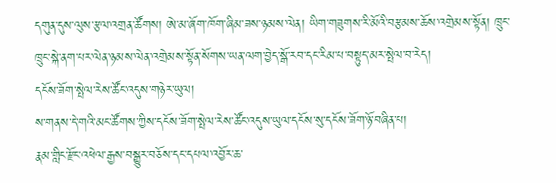དགུན་དུས་ལུས་རྩལ་འགྲན་ཚོགས། ཨེ་མ་ཞོག་ཁོག་ཞིམ་ཟས་ཉམས་ལེན། ཡིག་གཟུགས་རི་མོའི་བརྩམས་ཆོས་འགྲེམས་སྟོན། ཁྲུང་ཁྲུང་སྐེ་ནག་པར་ལེན་ཉམས་ལེན་འགྲེམས་སྟོན་སོགས་ཡན་ལག་བྱེད་སྒོ་རབ་དང་རིམ་པ་བསྟུད་མར་སྤེལ་བ་རེད།
དངོས་ཟོག་སྤེལ་རེས་ཚོང་འདུས་གཉེར་ཡུལ།
ས་གནས་དེ་གའི་མང་ཚོགས་ཀྱིས་དངོས་ཟོག་སྤེལ་རེས་ཚོང་འདུས་ཡུལ་དངོས་སུ་དངོས་ཟོག་ཉོ་བཞིན་པ།
རྣམ་གླིང་རྫོང་འཕེལ་རྒྱས་བསྒྱུར་བཅོས་དང་དཔལ་འབྱོར་ཆ་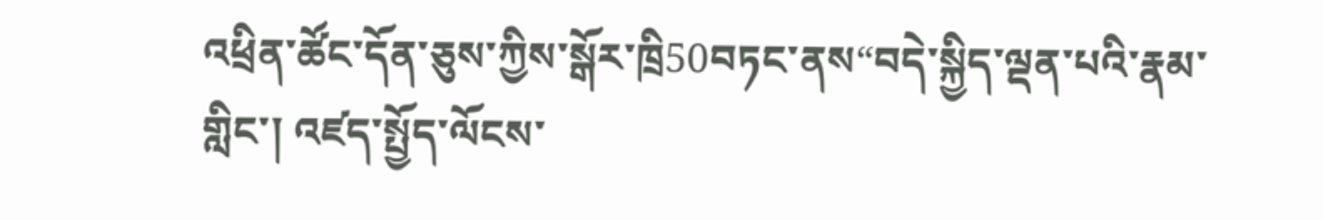འཕྲིན་ཚོང་དོན་ཅུས་ཀྱིས་སྒོར་ཁྲི50བཏང་ནས“བདེ་སྐྱིད་ལྡན་པའི་རྣམ་གླིང་། འཛད་སྤྱོད་ལོངས་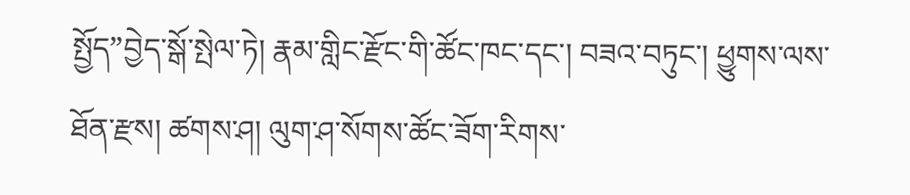སྤྱོད”བྱེད་སྒོ་སྤེལ་ཏེ། རྣམ་གླིང་རྫོང་གི་ཚོང་ཁང་དང་། བཟའ་བཏུང་། ཕྱུགས་ལས་ཐོན་རྫས། ཚགས་ཤ། ལུག་ཤ་སོགས་ཚོང་ཟོག་རིགས་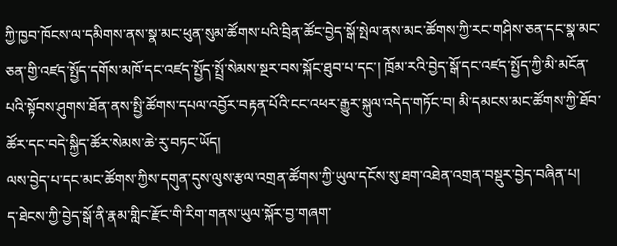ཀྱི་ཁྱབ་ཁོངས་ལ་དམིགས་ནས་སྣ་མང་ཕུན་སུམ་ཚོགས་པའི་བྲིན་ཚོང་བྱེད་སྒོ་སྤེལ་ནས་མང་ཚོགས་ཀྱི་རང་གཤིས་ཅན་དང་སྣ་མང་ཅན་གྱི་འཛད་སྤྱོད་དགོས་མཁོ་དང་འཛད་སྤྱོད་སྤྲོ་སེམས་སྔར་བས་སྐོང་ཐུབ་པ་དང་། ཁྲོམ་རའི་བྱེད་སྒོ་དང་འཛད་སྤྱོད་ཀྱི་མི་མངོན་པའི་སྟོབས་ཤུགས་ཐོན་ནས་སྤྱི་ཚོགས་དཔལ་འབྱོར་བརྟན་པོའི་ངང་འཕར་རྒྱུར་སྐུལ་འདེད་གཏོང་བ། མི་དམངས་མང་ཚོགས་ཀྱི་ཐོབ་ཚོར་དང་བདེ་སྐྱིད་ཚོར་སེམས་ཆེ་རུ་བཏང་ཡོད།
ལས་བྱེད་པ་དང་མང་ཚོགས་ཀྱིས་དགུན་དུས་ལུས་རྩལ་འགྲན་ཚོགས་ཀྱི་ཡུལ་དངོས་སུ་ཐག་འཐེན་འགྲན་བསྡུར་བྱེད་བཞིན་པ།
ད་ཐེངས་ཀྱི་བྱེད་སྒོ་ནི་རྣམ་གླིང་རྫོང་གི་རིག་གནས་ཡུལ་སྐོར་བྱ་གཞག་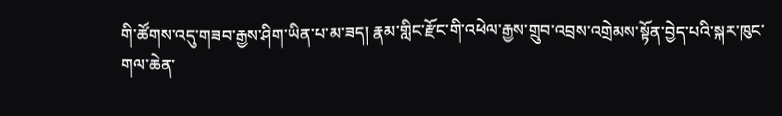གི་ཚོགས་འདུ་གཟབ་རྒྱས་ཤིག་ཡིན་པ་མ་ཟད། རྣམ་གླིང་རྫོང་གི་འཕེལ་རྒྱས་གྲུབ་འབྲས་འགྲེམས་སྟོན་བྱེད་པའི་སྐར་ཁུང་གལ་ཆེན་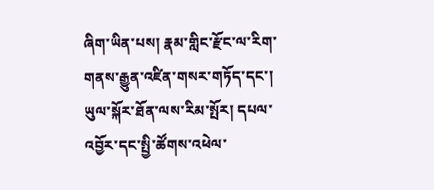ཞིག་ཡིན་པས། རྣམ་གླིང་རྫོང་ལ་རིག་གནས་རྒྱུན་འཛིན་གསར་གཏོད་དང་། ཡུལ་སྐོར་ཐོན་ལས་རིམ་སྤོར། དཔལ་འབྱོར་དང་སྤྱི་ཚོགས་འཕེལ་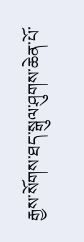རྒྱས་སོགས་ཐད་སྒུལ་ཤུགས་ཆེན་པོ་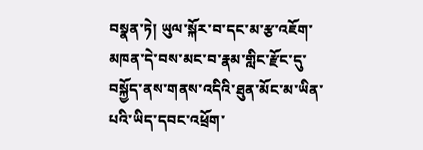བསྣན་ཏེ། ཡུལ་སྐོར་བ་དང་མ་རྩ་འཇོག་མཁན་དེ་བས་མང་བ་རྣམ་གླིང་རྫོང་དུ་བསྐྱོད་ནས་གནས་འདིའི་ཐུན་མོང་མ་ཡིན་པའི་ཡིད་དབང་འཕྲོག་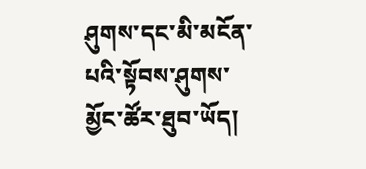ཤུགས་དང་མི་མངོན་པའི་སྟོབས་ཤུགས་མྱོང་ཚོར་ཐུབ་ཡོད།